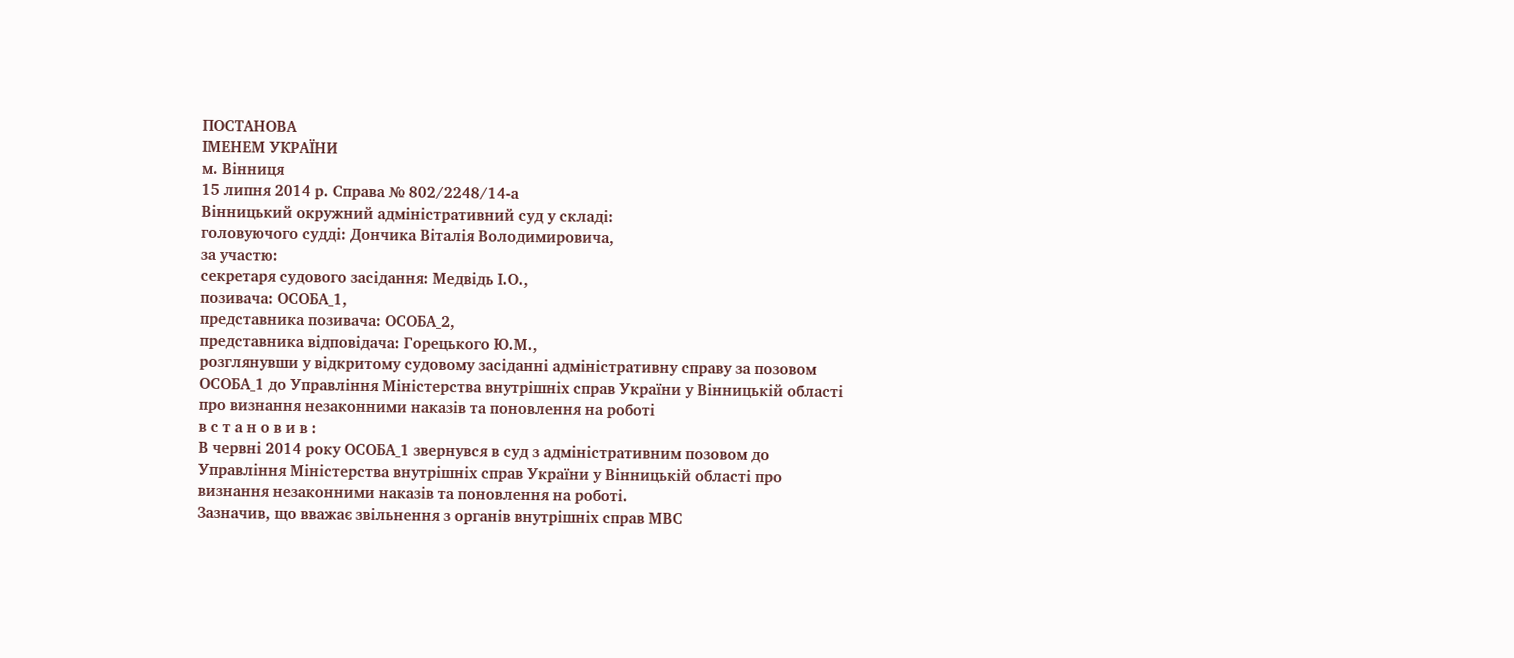ПОСТАНОВА
ІМЕНЕМ УКРАЇНИ
м. Вінниця
15 липня 2014 р. Справа № 802/2248/14-а
Вінницький окружний адміністративний суд у складі:
головуючого судді: Дончика Віталія Володимировича,
за участю:
секретаря судового засідання: Медвідь І.О.,
позивача: ОСОБА_1,
представника позивача: ОСОБА_2,
представника відповідача: Горецького Ю.М.,
розглянувши у відкритому судовому засіданні адміністративну справу за позовом ОСОБА_1 до Управління Міністерства внутрішніх справ України у Вінницькій області про визнання незаконними наказів та поновлення на роботі
в с т а н о в и в :
В червні 2014 року ОСОБА_1 звернувся в суд з адміністративним позовом до Управління Міністерства внутрішніх справ України у Вінницькій області про визнання незаконними наказів та поновлення на роботі.
Зазначив, що вважає звільнення з органів внутрішніх справ МВС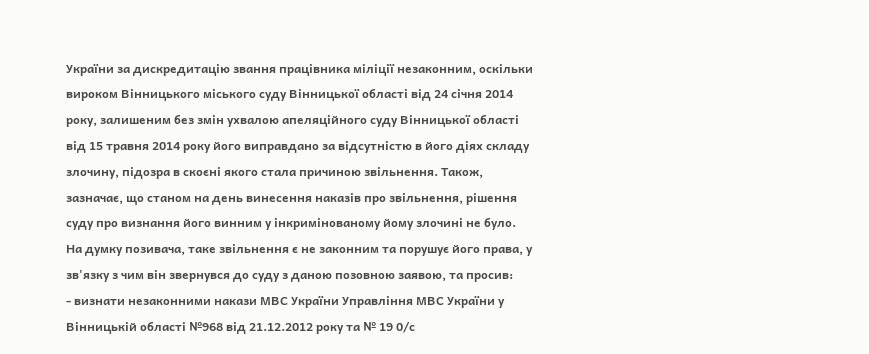України за дискредитацію звання працівника міліції незаконним, оскільки вироком Вінницького міського суду Вінницької області від 24 січня 2014 року, залишеним без змін ухвалою апеляційного суду Вінницької області від 15 травня 2014 року його виправдано за відсутністю в його діях складу злочину, підозра в скоєні якого стала причиною звільнення. Також, зазначає, що станом на день винесення наказів про звільнення, рішення суду про визнання його винним у інкримінованому йому злочині не було.
На думку позивача, таке звільнення є не законним та порушує його права, у зв'язку з чим він звернувся до суду з даною позовною заявою, та просив:
- визнати незаконними накази МВС України Управління МВС України у Вінницькій області №968 від 21.12.2012 року та № 19 0/с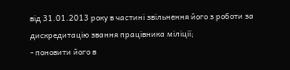від 31.01.2013 року в частині звільнення його з роботи за дискредитацію звання працівника міліції;
- поновити його в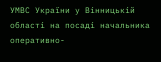УМВС України у Вінницькій області на посаді начальника оперативно-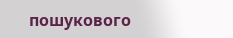пошукового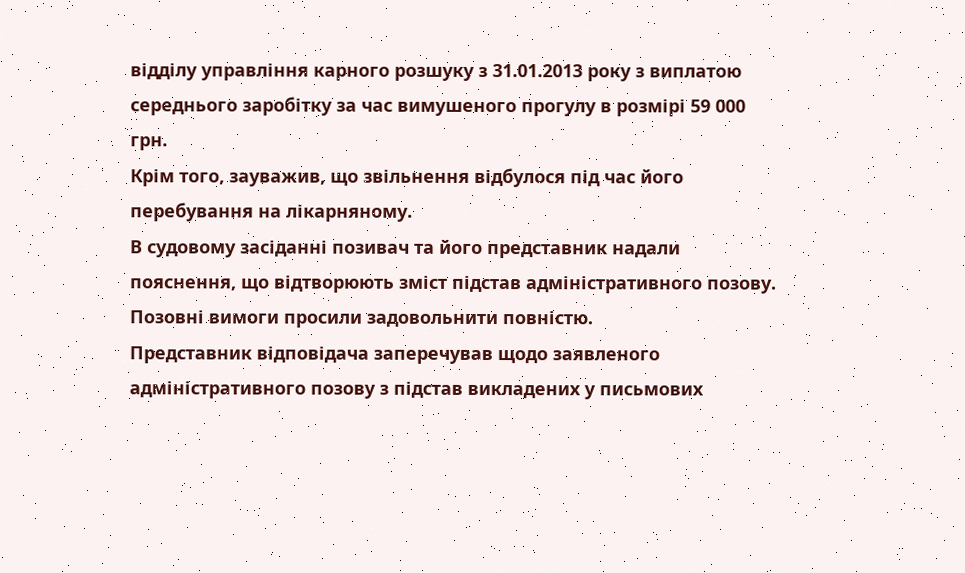відділу управління карного розшуку з 31.01.2013 року з виплатою середнього заробітку за час вимушеного прогулу в розмірі 59 000 грн.
Крім того, зауважив, що звільнення відбулося під час його перебування на лікарняному.
В судовому засіданні позивач та його представник надали пояснення, що відтворюють зміст підстав адміністративного позову. Позовні вимоги просили задовольнити повністю.
Представник відповідача заперечував щодо заявленого адміністративного позову з підстав викладених у письмових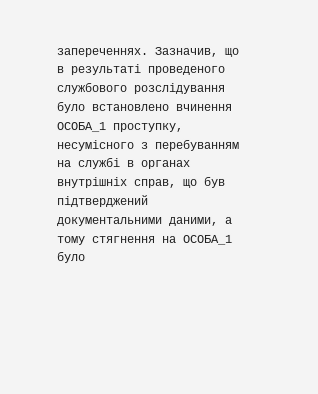запереченнях. Зазначив, що в результаті проведеного службового розслідування було встановлено вчинення ОСОБА_1 проступку, несумісного з перебуванням на службі в органах внутрішніх справ, що був підтверджений документальними даними, а тому стягнення на ОСОБА_1 було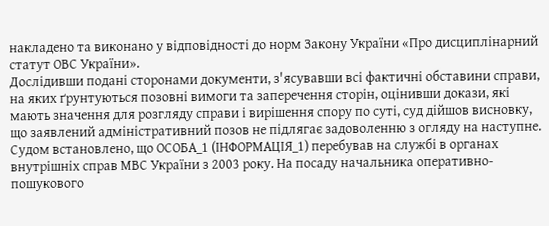накладено та виконано у відповідності до норм Закону України «Про дисциплінарний статут ОВС України».
Дослідивши подані сторонами документи, з'ясувавши всі фактичні обставини справи, на яких ґрунтуються позовні вимоги та заперечення сторін, оцінивши докази, які мають значення для розгляду справи і вирішення спору по суті, суд дійшов висновку, що заявлений адміністративний позов не підлягає задоволенню з огляду на наступне.
Судом встановлено, що ОСОБА_1 (ІНФОРМАЦІЯ_1) перебував на службі в органах внутрішніх справ МВС України з 2003 року. На посаду начальника оперативно-пошукового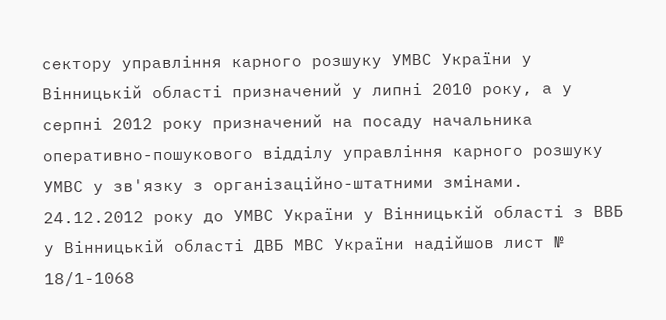сектору управління карного розшуку УМВС України у Вінницькій області призначений у липні 2010 року, а у серпні 2012 року призначений на посаду начальника оперативно-пошукового відділу управління карного розшуку УМВС у зв'язку з організаційно-штатними змінами.
24.12.2012 року до УМВС України у Вінницькій області з ВВБ у Вінницькій області ДВБ МВС України надійшов лист № 18/1-1068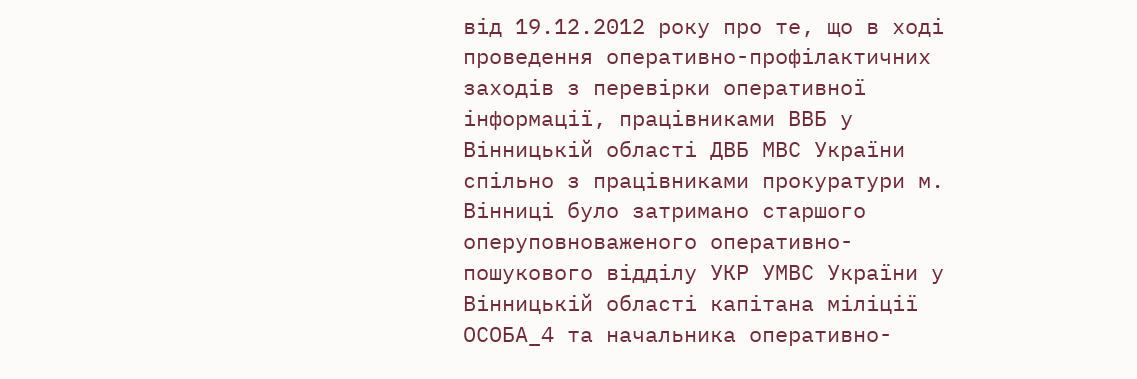від 19.12.2012 року про те, що в ході проведення оперативно-профілактичних заходів з перевірки оперативної інформації, працівниками ВВБ у Вінницькій області ДВБ МВС України спільно з працівниками прокуратури м. Вінниці було затримано старшого оперуповноваженого оперативно-пошукового відділу УКР УМВС України у Вінницькій області капітана міліції ОСОБА_4 та начальника оперативно-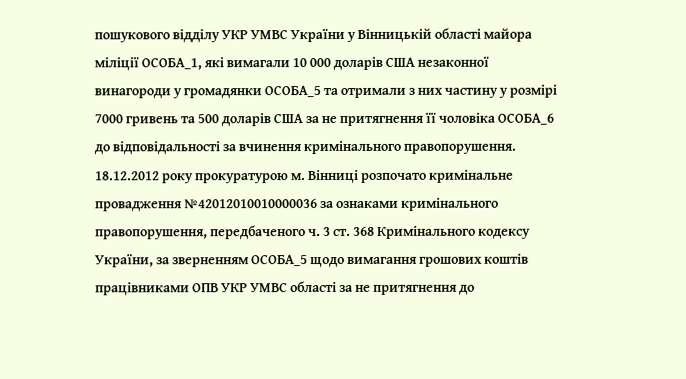пошукового відділу УКР УМВС України у Вінницькій області майора міліції ОСОБА_1, які вимагали 10 000 доларів США незаконної винагороди у громадянки ОСОБА_5 та отримали з них частину у розмірі 7000 гривень та 500 доларів США за не притягнення її чоловіка ОСОБА_6 до відповідальності за вчинення кримінального правопорушення.
18.12.2012 року прокуратурою м. Вінниці розпочато кримінальне провадження №42012010010000036 за ознаками кримінального правопорушення, передбаченого ч. 3 ст. 368 Кримінального кодексу України, за зверненням ОСОБА_5 щодо вимагання грошових коштів працівниками ОПВ УКР УМВС області за не притягнення до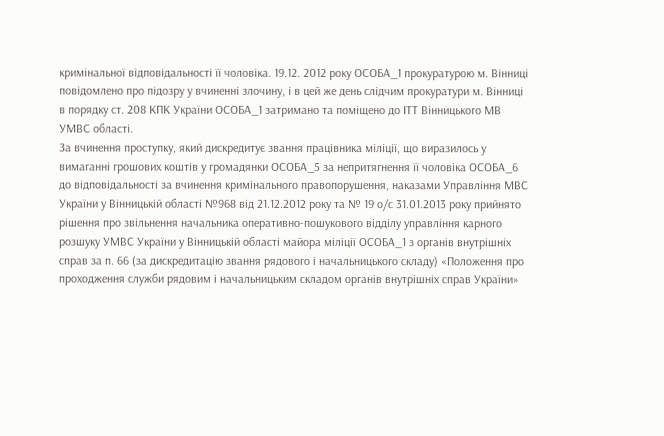кримінальної відповідальності її чоловіка. 19.12. 2012 року ОСОБА_1 прокуратурою м. Вінниці повідомлено про підозру у вчиненні злочину, і в цей же день слідчим прокуратури м. Вінниці в порядку ст. 208 КПК України ОСОБА_1 затримано та поміщено до ІТТ Вінницького МВ УМВС області.
За вчинення проступку, який дискредитує звання працівника міліції, що виразилось у вимаганні грошових коштів у громадянки ОСОБА_5 за непритягнення її чоловіка ОСОБА_6 до відповідальності за вчинення кримінального правопорушення, наказами Управління МВС України у Вінницькій області №968 від 21.12.2012 року та № 19 о/с 31.01.2013 року прийнято рішення про звільнення начальника оперативно-пошукового відділу управління карного розшуку УМВС України у Вінницькій області майора міліції ОСОБА_1 з органів внутрішніх справ за п. 66 (за дискредитацію звання рядового і начальницького складу) «Положення про проходження служби рядовим і начальницьким складом органів внутрішніх справ України»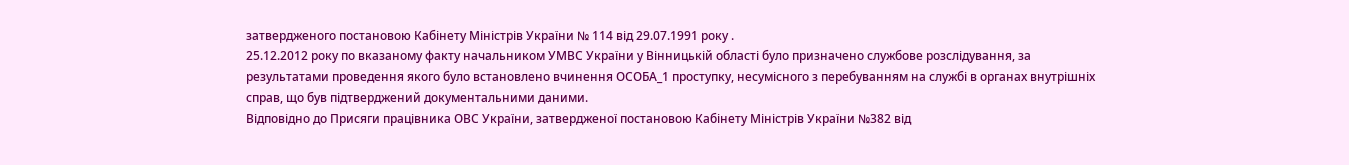затвердженого постановою Кабінету Міністрів України № 114 від 29.07.1991 року .
25.12.2012 року по вказаному факту начальником УМВС України у Вінницькій області було призначено службове розслідування, за результатами проведення якого було встановлено вчинення ОСОБА_1 проступку, несумісного з перебуванням на службі в органах внутрішніх справ, що був підтверджений документальними даними.
Відповідно до Присяги працівника ОВС України, затвердженої постановою Кабінету Міністрів України №382 від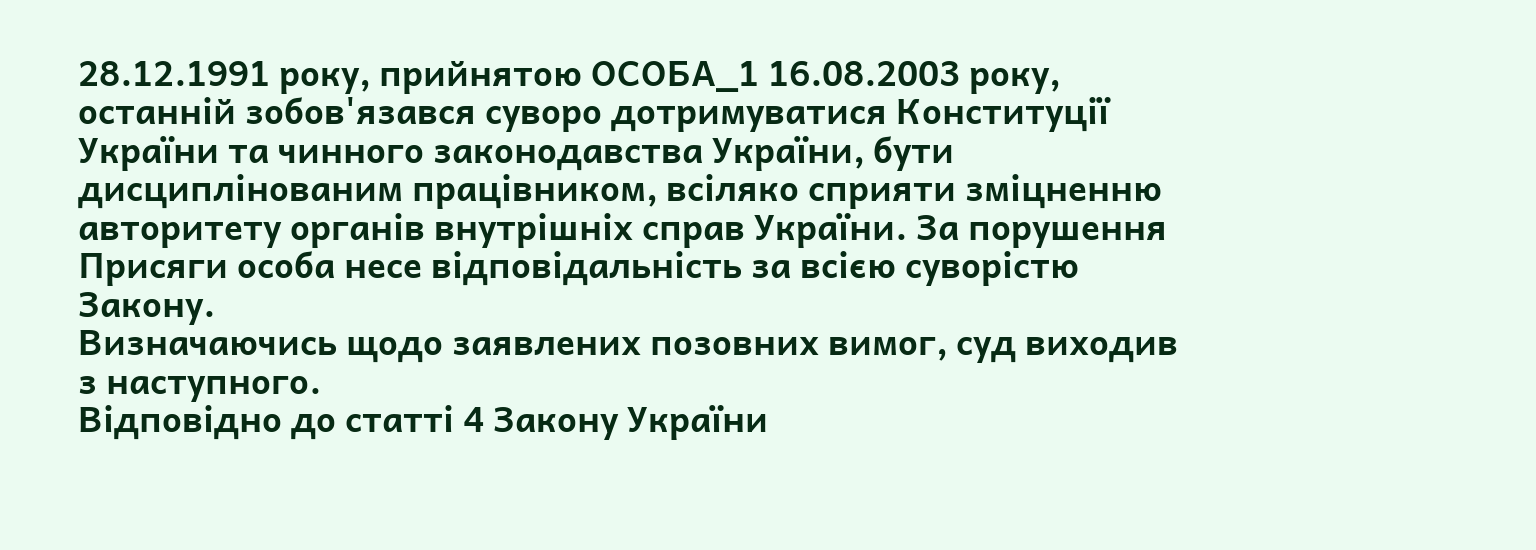28.12.1991 року, прийнятою ОСОБА_1 16.08.2003 року, останній зобов'язався суворо дотримуватися Конституції України та чинного законодавства України, бути дисциплінованим працівником, всіляко сприяти зміцненню авторитету органів внутрішніх справ України. За порушення Присяги особа несе відповідальність за всією суворістю Закону.
Визначаючись щодо заявлених позовних вимог, суд виходив з наступного.
Відповідно до статті 4 Закону України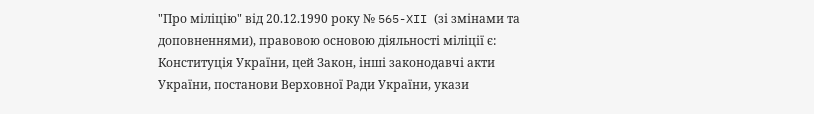"Про міліцію" від 20.12.1990 року № 565-XII (зі змінами та доповненнями), правовою основою діяльності міліції є: Конституція України, цей Закон, інші законодавчі акти України, постанови Верховної Ради України, укази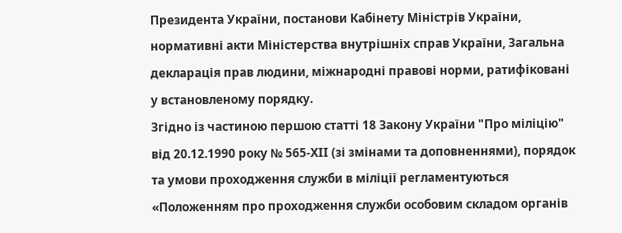Президента України, постанови Кабінету Міністрів України, нормативні акти Міністерства внутрішніх справ України, Загальна декларація прав людини, міжнародні правові норми, ратифіковані у встановленому порядку.
Згідно із частиною першою статті 18 Закону України "Про міліцію" від 20.12.1990 року № 565-XII (зі змінами та доповненнями), порядок та умови проходження служби в міліції регламентуються «Положенням про проходження служби особовим складом органів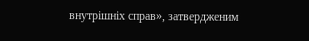внутрішніх справ», затвердженим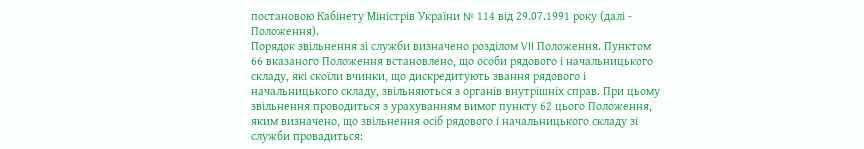постановою Кабінету Міністрів України № 114 від 29.07.1991 року (далі - Положення).
Порядок звільнення зі служби визначено розділом VII Положення. Пунктом 66 вказаного Положення встановлено, що особи рядового і начальницького складу, які скоїли вчинки, що дискредитують звання рядового і начальницького складу, звільняються з органів внутрішніх справ. При цьому звільнення проводиться з урахуванням вимог пункту 62 цього Положення, яким визначено, що звільнення осіб рядового і начальницького складу зі служби провадиться: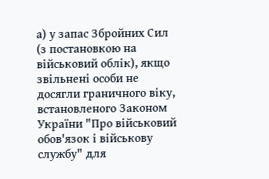а) у запас Збройних Сил (з постановкою на військовий облік), якщо звільнені особи не досягли граничного віку, встановленого Законом України "Про військовий обов'язок і військову службу" для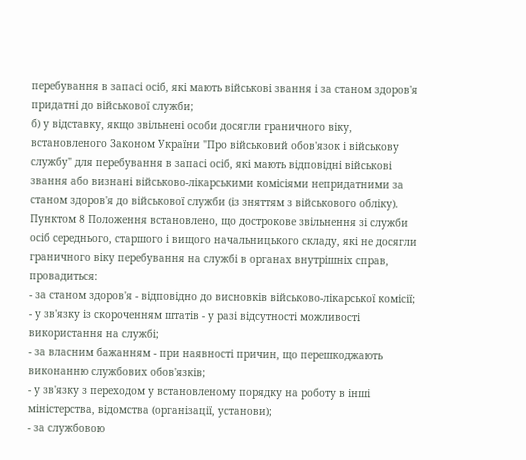перебування в запасі осіб, які мають військові звання і за станом здоров'я придатні до військової служби;
б) у відставку, якщо звільнені особи досягли граничного віку, встановленого Законом України "Про військовий обов'язок і військову службу" для перебування в запасі осіб, які мають відповідні військові звання або визнані військово-лікарськими комісіями непридатними за станом здоров'я до військової служби (із зняттям з військового обліку).
Пунктом 8 Положення встановлено, що дострокове звільнення зі служби осіб середнього, старшого і вищого начальницького складу, які не досягли граничного віку перебування на службі в органах внутрішніх справ, провадиться:
- за станом здоров'я - відповідно до висновків військово-лікарської комісії;
- у зв'язку із скороченням штатів - у разі відсутності можливості використання на службі;
- за власним бажанням - при наявності причин, що перешкоджають виконанню службових обов'язків;
- у зв'язку з переходом у встановленому порядку на роботу в інші міністерства, відомства (організації, установи);
- за службовою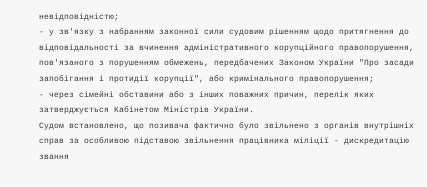невідповідністю;
- у зв'язку з набранням законної сили судовим рішенням щодо притягнення до відповідальності за вчинення адміністративного корупційного правопорушення, пов'язаного з порушенням обмежень, передбачених Законом України "Про засади запобігання і протидії корупції", або кримінального правопорушення;
- через сімейні обставини або з інших поважних причин, перелік яких затверджується Кабінетом Міністрів України.
Судом встановлено, що позивача фактично було звільнено з органів внутрішніх справ за особливою підставою звільнення працівника міліції - дискредитацію звання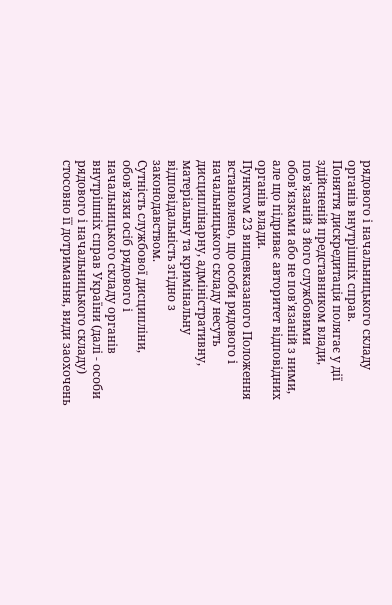рядового і начальницького складу органів внутрішніх справ.
Поняття дискредитація полягає у дії здійсненій представником влади, пов'язаній з його службовими обов'язками або не пов'язаній з ними, але що підриває авторитет відповідних органів влади.
Пунктом 23 вищевказаного Положення встановлено, що особи рядового і начальницького складу несуть дисциплінарну, адміністративну, матеріальну та кримінальну відповідальність згідно з законодавством.
Сутність службової дисципліни, обов'язки осіб рядового і начальницького складу органів внутрішніх справ України (далі - особи рядового і начальницького складу) стосовно її дотримання, види заохочень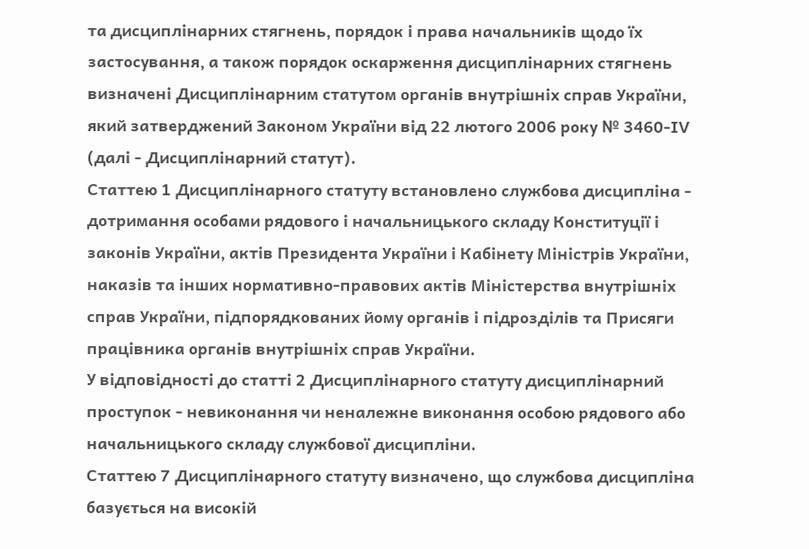та дисциплінарних стягнень, порядок і права начальників щодо їх застосування, а також порядок оскарження дисциплінарних стягнень визначені Дисциплінарним статутом органів внутрішніх справ України, який затверджений Законом України від 22 лютого 2006 року № 3460-ІV (далі - Дисциплінарний статут).
Статтею 1 Дисциплінарного статуту встановлено службова дисципліна - дотримання особами рядового і начальницького складу Конституції і законів України, актів Президента України і Кабінету Міністрів України, наказів та інших нормативно-правових актів Міністерства внутрішніх справ України, підпорядкованих йому органів і підрозділів та Присяги працівника органів внутрішніх справ України.
У відповідності до статті 2 Дисциплінарного статуту дисциплінарний проступок - невиконання чи неналежне виконання особою рядового або начальницького складу службової дисципліни.
Статтею 7 Дисциплінарного статуту визначено, що службова дисципліна базується на високій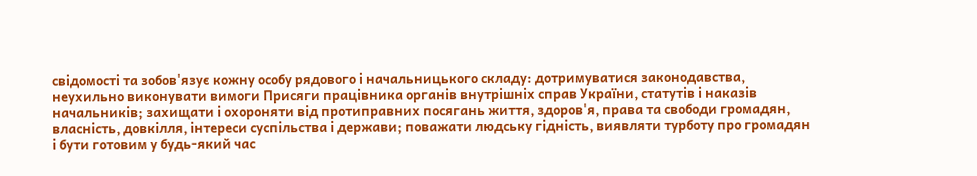свідомості та зобов'язує кожну особу рядового і начальницького складу: дотримуватися законодавства, неухильно виконувати вимоги Присяги працівника органів внутрішніх справ України, статутів і наказів начальників; захищати і охороняти від протиправних посягань життя, здоров'я, права та свободи громадян, власність, довкілля, інтереси суспільства і держави; поважати людську гідність, виявляти турботу про громадян і бути готовим у будь-який час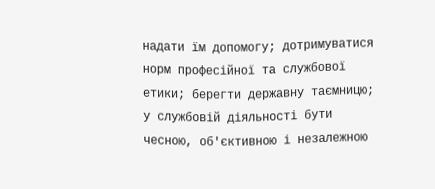надати їм допомогу; дотримуватися норм професійної та службової етики; берегти державну таємницю; у службовій діяльності бути чесною, об'єктивною і незалежною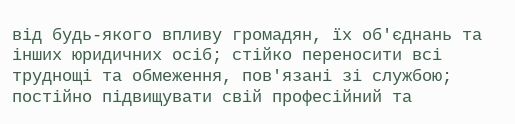від будь-якого впливу громадян, їх об'єднань та інших юридичних осіб; стійко переносити всі труднощі та обмеження, пов'язані зі службою; постійно підвищувати свій професійний та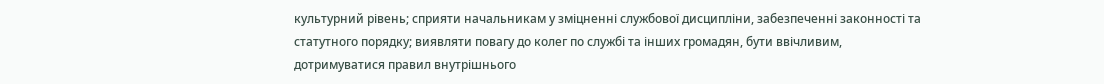культурний рівень; сприяти начальникам у зміцненні службової дисципліни, забезпеченні законності та статутного порядку; виявляти повагу до колег по службі та інших громадян, бути ввічливим, дотримуватися правил внутрішнього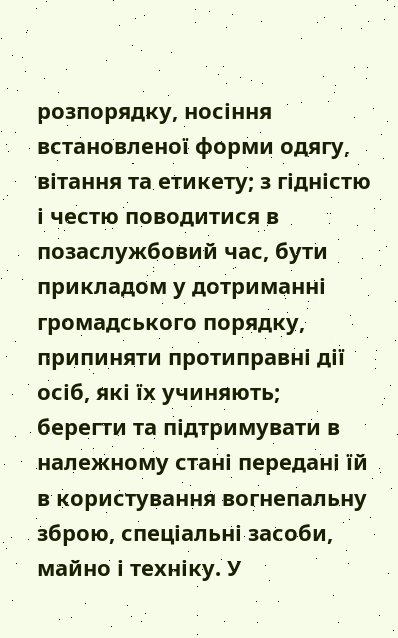розпорядку, носіння встановленої форми одягу, вітання та етикету; з гідністю і честю поводитися в позаслужбовий час, бути прикладом у дотриманні громадського порядку, припиняти протиправні дії осіб, які їх учиняють; берегти та підтримувати в належному стані передані їй в користування вогнепальну зброю, спеціальні засоби, майно і техніку. У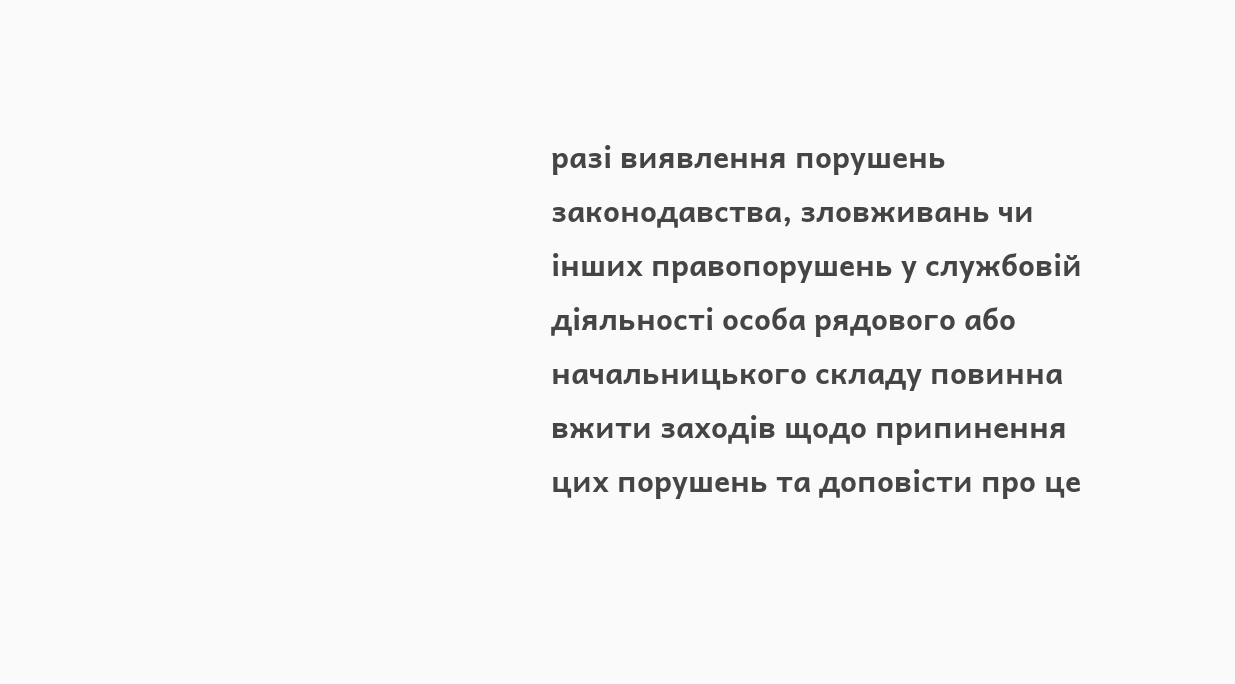разі виявлення порушень законодавства, зловживань чи інших правопорушень у службовій діяльності особа рядового або начальницького складу повинна вжити заходів щодо припинення цих порушень та доповісти про це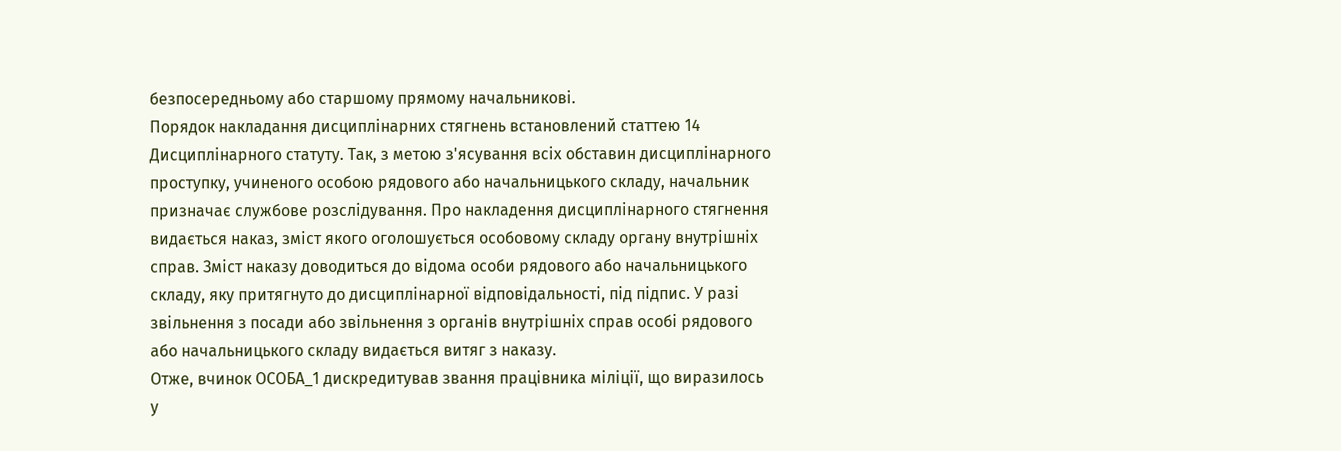безпосередньому або старшому прямому начальникові.
Порядок накладання дисциплінарних стягнень встановлений статтею 14 Дисциплінарного статуту. Так, з метою з'ясування всіх обставин дисциплінарного проступку, учиненого особою рядового або начальницького складу, начальник призначає службове розслідування. Про накладення дисциплінарного стягнення видається наказ, зміст якого оголошується особовому складу органу внутрішніх справ. Зміст наказу доводиться до відома особи рядового або начальницького складу, яку притягнуто до дисциплінарної відповідальності, під підпис. У разі звільнення з посади або звільнення з органів внутрішніх справ особі рядового або начальницького складу видається витяг з наказу.
Отже, вчинок ОСОБА_1 дискредитував звання працівника міліції, що виразилось у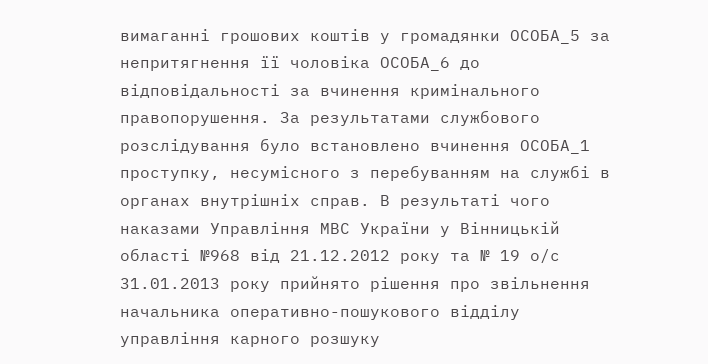вимаганні грошових коштів у громадянки ОСОБА_5 за непритягнення її чоловіка ОСОБА_6 до відповідальності за вчинення кримінального правопорушення. За результатами службового розслідування було встановлено вчинення ОСОБА_1 проступку, несумісного з перебуванням на службі в органах внутрішніх справ. В результаті чого наказами Управління МВС України у Вінницькій області №968 від 21.12.2012 року та № 19 о/с 31.01.2013 року прийнято рішення про звільнення начальника оперативно-пошукового відділу управління карного розшуку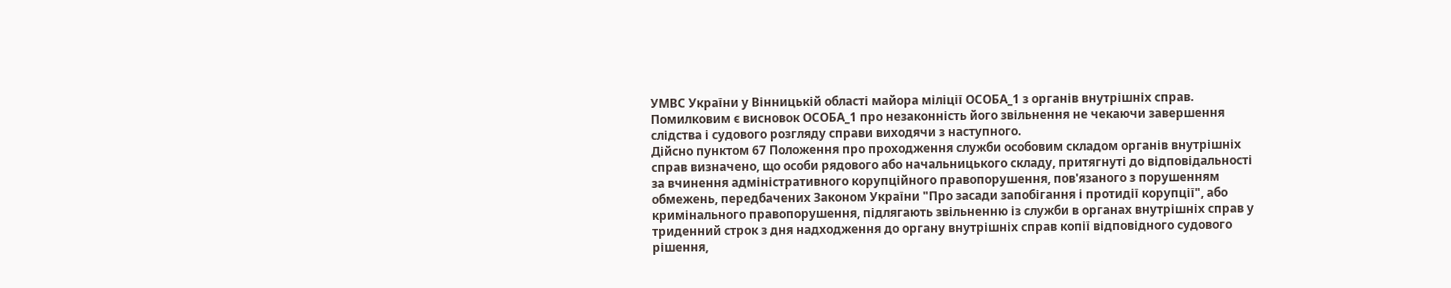УМВС України у Вінницькій області майора міліції ОСОБА_1 з органів внутрішніх справ.
Помилковим є висновок ОСОБА_1 про незаконність його звільнення не чекаючи завершення слідства і судового розгляду справи виходячи з наступного.
Дійсно пунктом 67 Положення про проходження служби особовим складом органів внутрішніх справ визначено, що особи рядового або начальницького складу, притягнуті до відповідальності за вчинення адміністративного корупційного правопорушення, пов'язаного з порушенням обмежень, передбачених Законом України "Про засади запобігання і протидії корупції", або кримінального правопорушення, підлягають звільненню із служби в органах внутрішніх справ у триденний строк з дня надходження до органу внутрішніх справ копії відповідного судового рішення,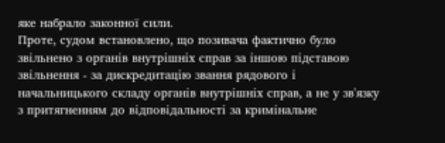яке набрало законної сили.
Проте, судом встановлено, що позивача фактично було звільнено з органів внутрішніх справ за іншою підставою звільнення - за дискредитацію звання рядового і начальницького складу органів внутрішніх справ, а не у зв'язку з притягненням до відповідальності за кримінальне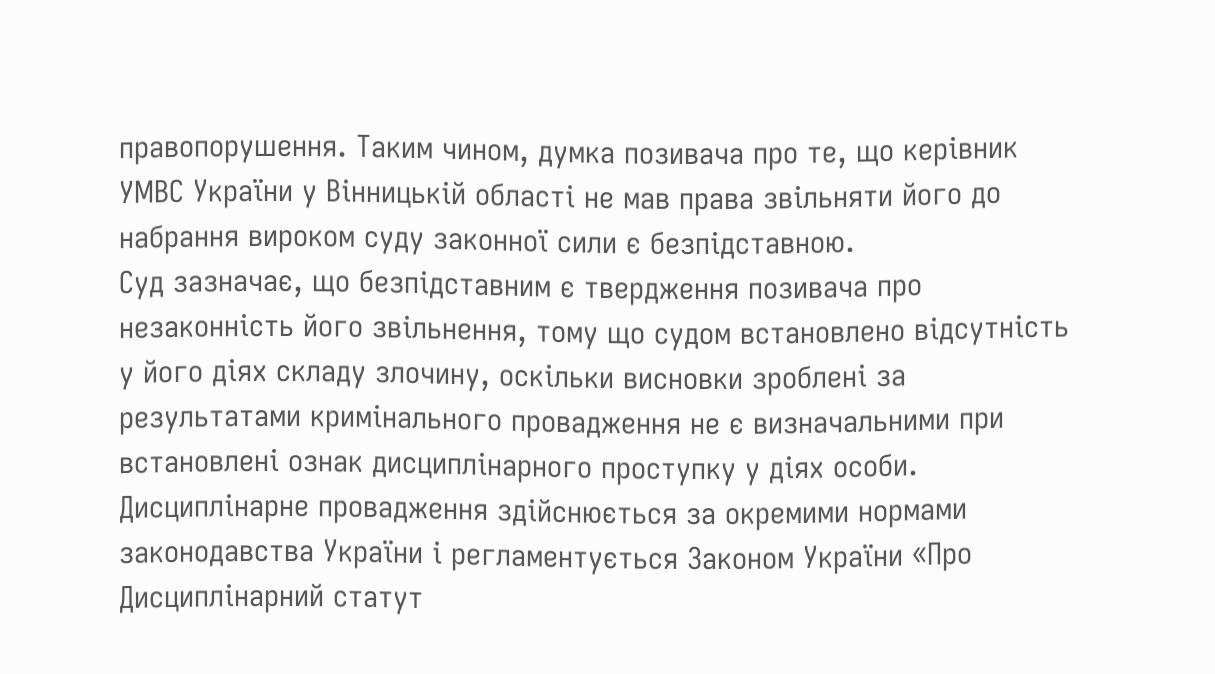правопорушення. Таким чином, думка позивача про те, що керівник УМВС України у Вінницькій області не мав права звільняти його до набрання вироком суду законної сили є безпідставною.
Суд зазначає, що безпідставним є твердження позивача про незаконність його звільнення, тому що судом встановлено відсутність у його діях складу злочину, оскільки висновки зроблені за результатами кримінального провадження не є визначальними при встановлені ознак дисциплінарного проступку у діях особи. Дисциплінарне провадження здійснюється за окремими нормами законодавства України і регламентується Законом України «Про Дисциплінарний статут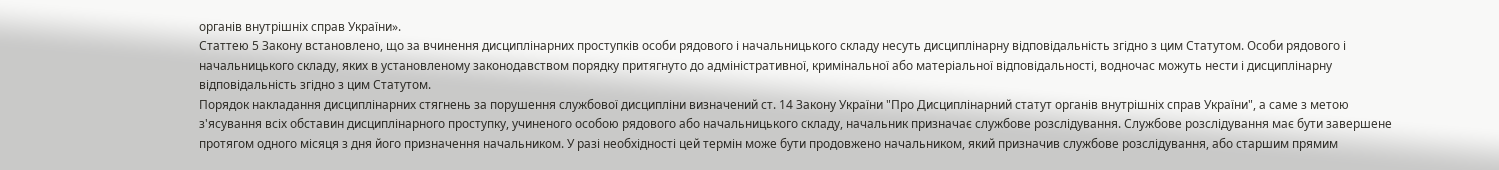органів внутрішніх справ України».
Статтею 5 Закону встановлено, що за вчинення дисциплінарних проступків особи рядового і начальницького складу несуть дисциплінарну відповідальність згідно з цим Статутом. Особи рядового і начальницького складу, яких в установленому законодавством порядку притягнуто до адміністративної, кримінальної або матеріальної відповідальності, водночас можуть нести і дисциплінарну відповідальність згідно з цим Статутом.
Порядок накладання дисциплінарних стягнень за порушення службової дисципліни визначений ст. 14 Закону України "Про Дисциплінарний статут органів внутрішніх справ України", а саме з метою з'ясування всіх обставин дисциплінарного проступку, учиненого особою рядового або начальницького складу, начальник призначає службове розслідування. Службове розслідування має бути завершене протягом одного місяця з дня його призначення начальником. У разі необхідності цей термін може бути продовжено начальником, який призначив службове розслідування, або старшим прямим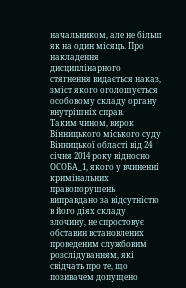начальником, але не більш як на один місяць. Про накладення дисциплінарного стягнення видається наказ, зміст якого оголошується особовому складу органу внутрішніх справ.
Таким чином, вирок Вінницького міського суду Вінницької області від 24 січня 2014 року відносно ОСОБА_1, якого у вчиненні кримінальних правопорушень виправдано за відсутністю в його діях складу злочину, не спростовує обставин встановлених проведеним службовим розслідуванням, які свідчать про те, що позивачем допущено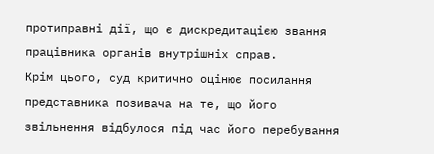протиправні дії, що є дискредитацією звання працівника органів внутрішніх справ.
Крім цього, суд критично оцінює посилання представника позивача на те, що його звільнення відбулося під час його перебування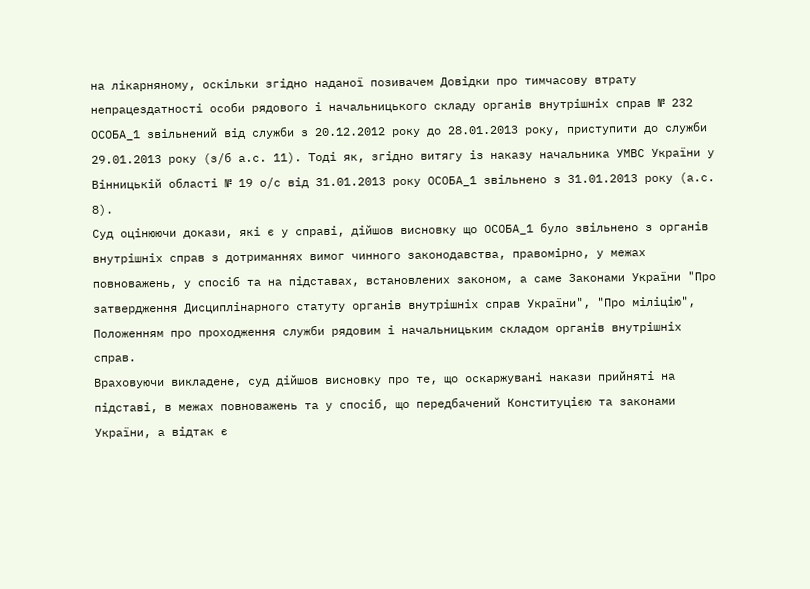на лікарняному, оскільки згідно наданої позивачем Довідки про тимчасову втрату непрацездатності особи рядового і начальницького складу органів внутрішніх справ № 232 ОСОБА_1 звільнений від служби з 20.12.2012 року до 28.01.2013 року, приступити до служби 29.01.2013 року (з/б а.с. 11). Тоді як, згідно витягу із наказу начальника УМВС України у Вінницькій області № 19 о/с від 31.01.2013 року ОСОБА_1 звільнено з 31.01.2013 року (а.с. 8).
Суд оцінюючи докази, які є у справі, дійшов висновку що ОСОБА_1 було звільнено з органів внутрішніх справ з дотриманнях вимог чинного законодавства, правомірно, у межах повноважень, у спосіб та на підставах, встановлених законом, а саме Законами України "Про затвердження Дисциплінарного статуту органів внутрішніх справ України", "Про міліцію", Положенням про проходження служби рядовим і начальницьким складом органів внутрішніх справ.
Враховуючи викладене, суд дійшов висновку про те, що оскаржувані накази прийняті на підставі, в межах повноважень та у спосіб, що передбачений Конституцією та законами України, а відтак є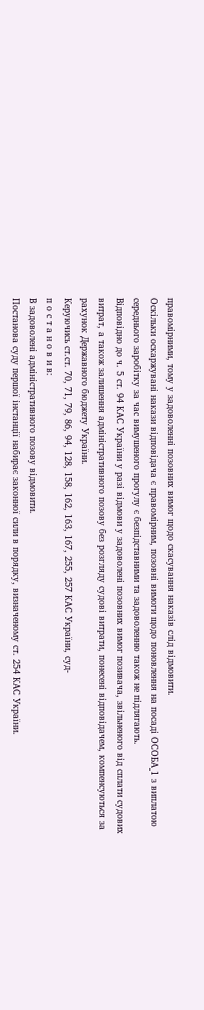правомірними, тому у задоволенні позовних вимог щодо скасування наказів слід відмовити.
Оскільки оскаржувані накази відповідача є правомірним, позовні вимоги щодо поновлення на посаді ОСОБА_1 з виплатою середнього заробітку за час вимушеного прогулу є безпідставними та задоволенню також не підлягають.
Відповідно до ч. 5 ст. 94 КАС України у разі відмови у задоволені позовних вимог позивача, звільненого від сплати судових витрат, а також залишення адміністративного позову без розгляду судові витрати, понесені відповідачем, компенсуються за рахунок Державного бюджету України.
Керуючись ст.ст. 70, 71, 79, 86, 94, 128, 158, 162, 163, 167, 255, 257 КАС України, суд-
п о с т а н о в и в:
В задоволені адміністративного позову відмовити.
Постанова суду першої інстанції набирає законної сили в порядку, визначеному ст. 254 КАС України.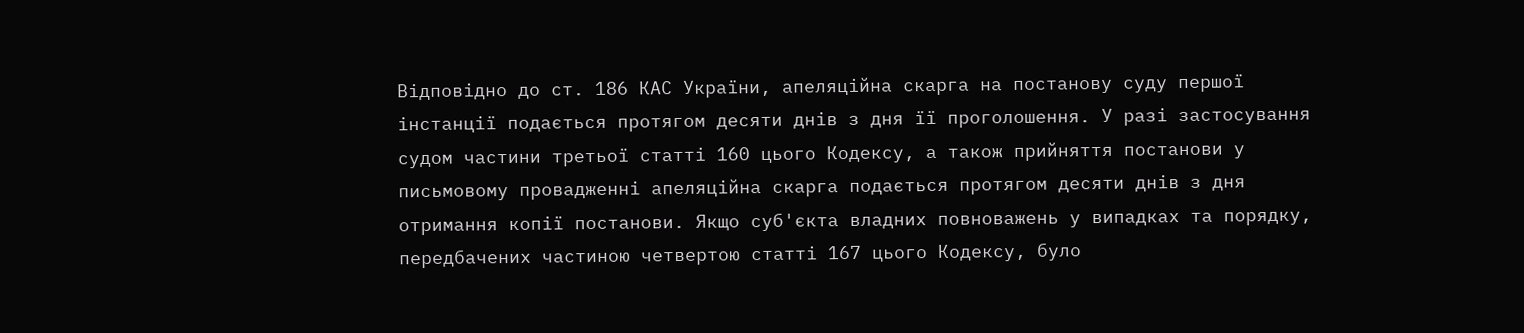Відповідно до ст. 186 КАС України, апеляційна скарга на постанову суду першої інстанції подається протягом десяти днів з дня її проголошення. У разі застосування судом частини третьої статті 160 цього Кодексу, а також прийняття постанови у письмовому провадженні апеляційна скарга подається протягом десяти днів з дня отримання копії постанови. Якщо суб'єкта владних повноважень у випадках та порядку, передбачених частиною четвертою статті 167 цього Кодексу, було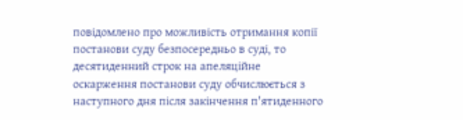повідомлено про можливість отримання копії постанови суду безпосередньо в суді, то десятиденний строк на апеляційне оскарження постанови суду обчислюється з наступного дня після закінчення п'ятиденного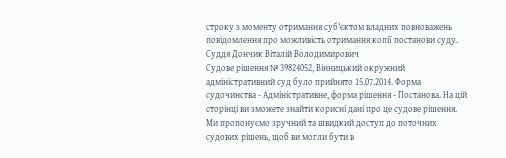строку з моменту отримання суб'єктом владних повноважень повідомлення про можливість отримання копії постанови суду.
Суддя Дончик Віталій Володимирович
Судове рішення № 39824052, Вінницький окружний адміністративний суд було прийнято 15.07.2014. Форма судочинства - Адміністративне, форма рішення - Постанова. На цій сторінці ви зможете знайти корисні дані про це судове рішення. Ми пропонуємо зручний та швидкий доступ до поточних судових рішень, щоб ви могли бути в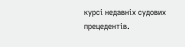курсі недавніх судових прецедентів.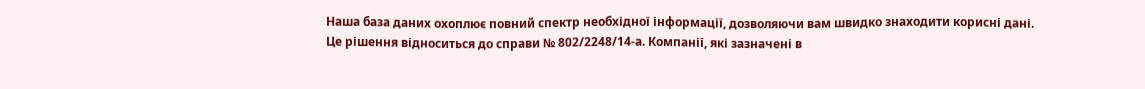Наша база даних охоплює повний спектр необхідної інформації, дозволяючи вам швидко знаходити корисні дані.
Це рішення відноситься до справи № 802/2248/14-а. Компанії, які зазначені в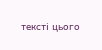тексті цього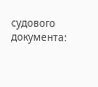судового документа: